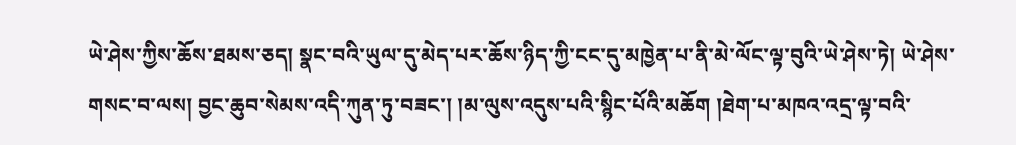ཡེ་ཤེས་ཀྱིས་ཆོས་ཐམས་ཅད། སྣང་བའི་ཡུལ་དུ་མེད་པར་ཆོས་ཉིད་ཀྱི་ངང་དུ་མཁྱེན་པ་ནི་མེ་ལོང་ལྟ་བུའི་ཡེ་ཤེས་ཏེ། ཡེ་ཤེས་གསང་བ་ལས། བྱང་ཆུབ་སེམས་འདི་ཀུན་ཏུ་བཟང་། །མ་ལུས་འདུས་པའི་སྙིང་པོའི་མཆོག །ཐེག་པ་མཁའ་འདྲ་ལྟ་བའི་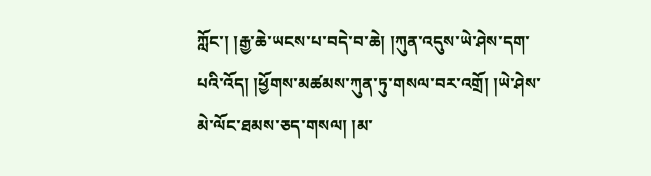ཀློང་། །རྒྱ་ཆེ་ཡངས་པ་བདེ་བ་ཆེ། །ཀུན་འདུས་ཡེ་ཤེས་དག་པའི་འོད། །ཕྱོགས་མཚམས་ཀུན་ཏུ་གསལ་བར་འགྲོ། །ཡེ་ཤེས་མེ་ལོང་ཐམས་ཅད་གསལ། །མ་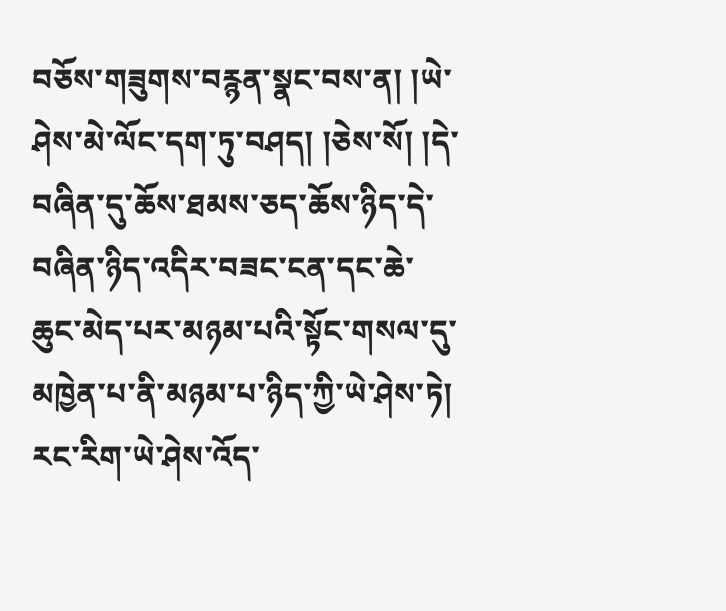བཅོས་གཟུགས་བརྙན་སྣང་བས་ན། །ཡེ་ཤེས་མེ་ལོང་དག་ཏུ་བཤད། །ཅེས་སོ། །དེ་བཞིན་དུ་ཆོས་ཐམས་ཅད་ཆོས་ཉིད་དེ་བཞིན་ཉིད་འདིར་བཟང་ངན་དང་ཆེ་ཆུང་མེད་པར་མཉམ་པའི་སྟོང་གསལ་དུ་མཁྱེན་པ་ནི་མཉམ་པ་ཉིད་ཀྱི་ཡེ་ཤེས་ཏེ། རང་རིག་ཡེ་ཤེས་འོད་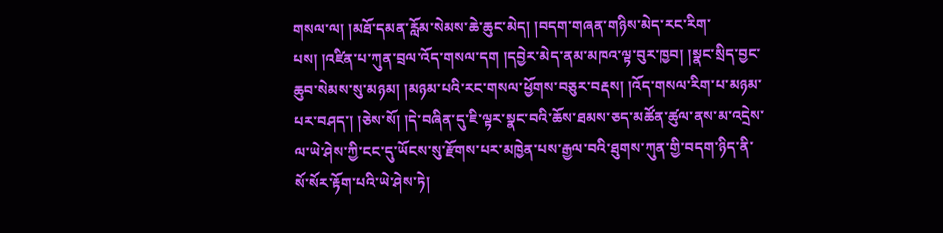གསལ་ལ། །མཐོ་དམན་རློམ་སེམས་ཆེ་ཆུང་མེད། །བདག་གཞན་གཉིས་མེད་རང་རིག་པས། །འཛིན་པ་ཀུན་བྲལ་འོད་གསལ་དག །དབྱེར་མེད་ནམ་མཁའ་ལྟ་བུར་ཁྱབ། །སྣང་སྲིད་བྱང་ཆུབ་སེམས་སུ་མཉམ། །མཉམ་པའི་རང་གསལ་ཕྱོགས་བཅུར་བརྡས། །འོད་གསལ་རིག་པ་མཉམ་པར་བཤད་། །ཅེས་སོ། །དེ་བཞིན་དུ་ཇི་ལྟར་སྣང་བའི་ཆོས་ཐམས་ཅད་མཚོན་ཚུལ་ནས་མ་འདྲེས་ལ་ཡེ་ཤེས་ཀྱི་ངང་དུ་ཡོངས་སུ་རྫོགས་པར་མཁྱེན་པས་རྒྱལ་བའི་ཐུགས་ཀུན་གྱི་བདག་ཉིད་ནི་སོ་སོར་རྟོག་པའི་ཡེ་ཤེས་ཏེ།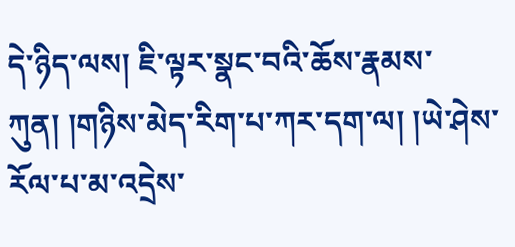དེ་ཉིད་ལས། ཇི་ལྟར་སྣང་བའི་ཆོས་རྣམས་ཀུན། །གཉིས་མེད་རིག་པ་ཀར་དག་ལ། །ཡེ་ཤེས་རོལ་པ་མ་འདྲེས་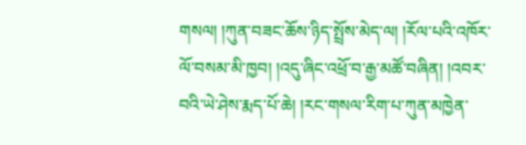གསལ། །ཀུན་བཟང་ཆོས་ཉིད་སྤྲོས་མེད་ལ། །རོལ་པའི་འཁོར་ལོ་བསམ་མི་ཁྱབ། །འདུ་ཞིང་འཕྲོ་བ་རྒྱ་མཚོ་བཞིན། །འབར་བའི་ཡེ་ཤེས་རྨད་པོ་ཆེ། །རང་གསལ་རིག་པ་ཀུན་མཁྱེན་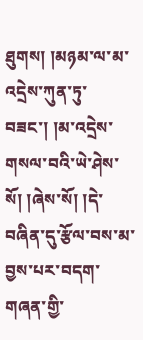ཐུགས། །མཉམ་ལ་མ་འདྲེས་ཀུན་ཏུ་བཟང་། །མ་འདྲེས་གསལ་བའི་ཡེ་ཤེས་སོ། །ཞེས་སོ། །དེ་བཞིན་དུ་རྩོལ་བས་མ་བྱས་པར་བདག་གཞན་གྱི་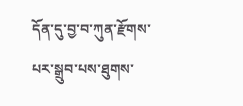དོན་དུ་བྱ་བ་ཀུན་རྫོགས་པར་སྒྲུབ་པས་ཐུགས་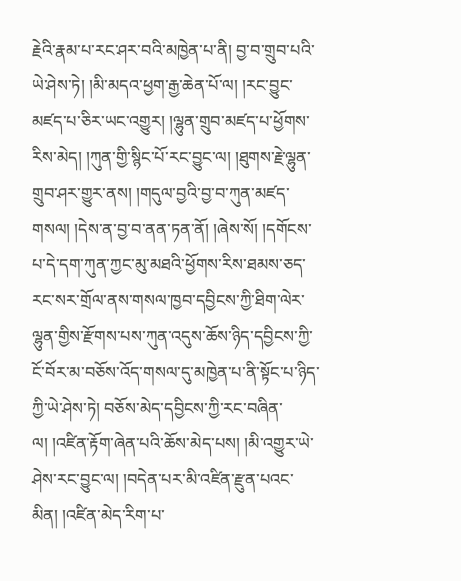རྗེའི་རྣམ་པ་རང་ཤར་བའི་མཁྱེན་པ་ནི། བྱ་བ་གྲུབ་པའི་ཡེ་ཤེས་ཏེ། །མི་མདའ་ཕྱག་རྒྱ་ཆེན་པོ་ལ། །རང་བྱུང་མཛད་པ་ཅིར་ཡང་འགྱུར། །ལྷུན་གྲུབ་མཛད་པ་ཕྱོགས་རིས་མེད། །ཀུན་གྱི་སྙིང་པོ་རང་བྱུང་ལ། །ཐུགས་རྗེ་ལྷུན་གྲུབ་ཤར་གྱུར་ནས། །གདུལ་བྱའི་བྱ་བ་ཀུན་མཛད་གསལ། །དེས་ན་བྱ་བ་ནན་ཏན་ནོ། །ཞེས་སོ། །དགོངས་པ་དེ་དག་ཀུན་ཀྱང་མུ་མཐའི་ཕྱོགས་རིས་ཐམས་ཅད་རང་སར་གྲོལ་ནས་གསལ་ཁྱབ་དབྱིངས་ཀྱི་ཐིག་ལེར་ལྷུན་གྱིས་རྫོགས་པས་ཀུན་འདུས་ཆོས་ཉིད་དབྱིངས་ཀྱི་ངོ་བོར་མ་བཅོས་འོད་གསལ་དུ་མཁྱེན་པ་ནི་སྟོང་པ་ཉིད་ཀྱི་ཡེ་ཤེས་ཏེ། བཅོས་མེད་དབྱིངས་ཀྱི་རང་བཞིན་ལ། །འཛིན་རྟོག་ཞེན་པའི་ཆོས་མེད་པས། །མི་འགྱུར་ཡེ་ཤེས་རང་བྱུང་ལ། །བདེན་པར་མི་འཛིན་རྫུན་པའང་མིན། །འཛིན་མེད་རིག་པ་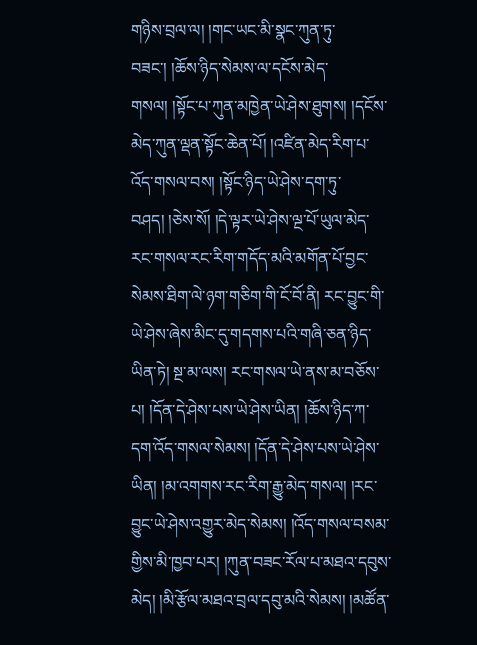གཉིས་བྲལ་ལ། །གང་ཡང་མི་སྣང་ཀུན་ཏུ་བཟང་། །ཆོས་ཉིད་སེམས་ལ་དངོས་མེད་གསལ། །སྟོང་པ་ཀུན་མཁྱེན་ཡེ་ཤེས་ཐུགས། །དངོས་མེད་ཀུན་ལྡན་སྟོང་ཆེན་པོ། །འཛིན་མེད་རིག་པ་འོད་གསལ་བས། །སྟོང་ཉིད་ཡེ་ཤེས་དག་ཏུ་བཤད། །ཅེས་སོ། །དེ་ལྟར་ཡེ་ཤེས་ལྔ་པོ་ཡུལ་མེད་རང་གསལ་རང་རིག་གདོད་མའི་མགོན་པོ་བྱང་སེམས་ཐིག་ལེ་ཉག་གཅིག་གི་ངོ་བོ་ནི། རང་བྱུང་གི་ཡེ་ཤེས་ཞེས་མིང་དུ་གདགས་པའི་གཞི་ཅན་ཉིད་ཡིན་ཏེ། སྔ་མ་ལས། རང་གསལ་ཡེ་ནས་མ་བཅོས་པ། །དོན་དེ་ཤེས་པས་ཡེ་ཤེས་ཡིན། །ཆོས་ཉིད་ཀ་དག་འོད་གསལ་སེམས། །དོན་དེ་ཤེས་པས་ཡེ་ཤེས་ཡིན། །མ་འགགས་རང་རིག་རྒྱུ་མེད་གསལ། །རང་བྱུང་ཡེ་ཤེས་འགྱུར་མེད་སེམས། །འོད་གསལ་བསམ་གྱིས་མི་ཁྱབ་པར། །ཀུན་བཟང་རོལ་པ་མཐའ་དབུས་མེད། །མི་རྩོལ་མཐའ་བྲལ་དབུ་མའི་སེམས། །མཚོན་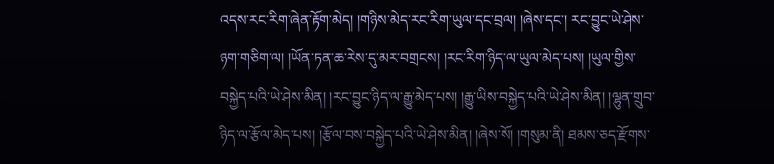འདས་རང་རིག་ཞེན་རྟོག་མེད། །གཉིས་མེད་རང་རིག་ཡུལ་དང་བྲལ། །ཞེས་དང་། རང་བྱུང་ཡེ་ཤེས་ཉག་གཅིག་ལ། །ཡོན་ཏན་ཆ་རེས་དུ་མར་བགྲངས། །རང་རིག་ཉིད་ལ་ཡུལ་མེད་པས། །ཡུལ་གྱིས་བསྐྱེད་པའི་ཡེ་ཤེས་མིན། །རང་བྱུང་ཉིད་ལ་རྒྱུ་མེད་པས། །རྒྱུ་ཡིས་བསྐྱེད་པའི་ཡེ་ཤེས་མིན། །ལྷུན་གྲུབ་ཉིད་ལ་རྩོལ་མེད་པས། །རྩོལ་བས་བསྐྱེད་པའི་ཡེ་ཤེས་མིན། །ཞེས་སོ། །གསུམ་ནི། ཐམས་ཅད་རྫོགས་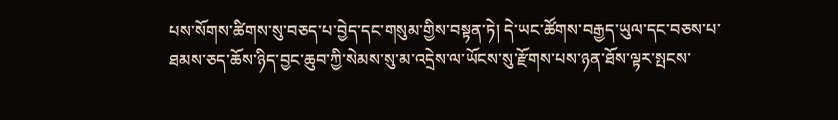པས་སོགས་ཚིགས་སུ་བཅད་པ་བྱེད་དང་གསུམ་གྱིས་བསྟན་ཏེ། དེ་ཡང་ཚོགས་བརྒྱད་ཡུལ་དང་བཅས་པ་ཐམས་ཅད་ཆོས་ཉིད་བྱང་ཆུབ་ཀྱི་སེམས་སུ་མ་འདྲེས་ལ་ཡོངས་སུ་རྫོགས་པས་ཉན་ཐོས་ལྟར་སྤངས་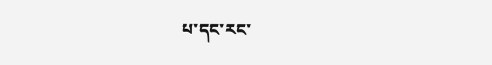པ་དང་རང་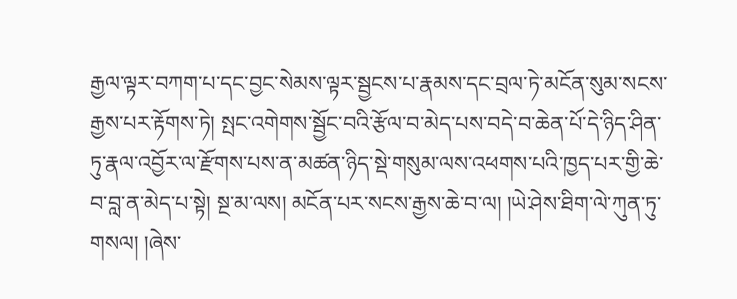རྒྱལ་ལྟར་བཀག་པ་དང་བྱང་སེམས་ལྟར་སྦྱངས་པ་རྣམས་དང་བྲལ་ཏེ་མངོན་སུམ་སངས་རྒྱས་པར་རྟོགས་ཏེ། སྤང་འགེགས་སྦྱོང་བའི་རྩོལ་བ་མེད་པས་བདེ་བ་ཆེན་པོ་དེ་ཉིད་ཤིན་ཏུ་རྣལ་འབྱོར་ལ་རྫོགས་པས་ན་མཚན་ཉིད་སྡེ་གསུམ་ལས་འཕགས་པའི་ཁྱད་པར་གྱི་ཆེ་བ་བླ་ན་མེད་པ་སྟེ། སྔ་མ་ལས། མངོན་པར་སངས་རྒྱས་ཆེ་བ་ལ། །ཡེ་ཤེས་ཐིག་ལེ་ཀུན་ཏུ་གསལ། །ཞེས་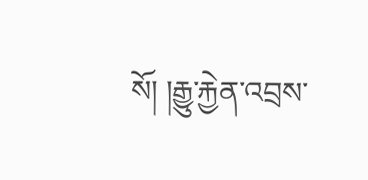སོ། །རྒྱུ་རྐྱེན་འབྲས་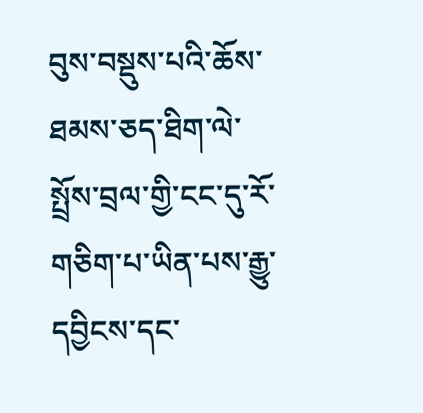བུས་བསྡུས་པའི་ཆོས་ཐམས་ཅད་ཐིག་ལེ་སྤྲོས་བྲལ་གྱི་ངང་དུ་རོ་གཅིག་པ་ཡིན་པས་རྒྱུ་དབྱིངས་དང་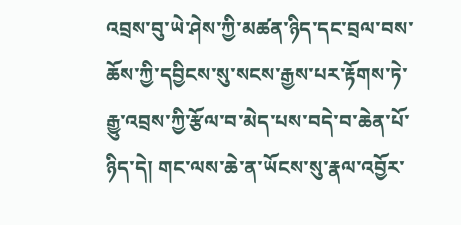འབྲས་བུ་ཡེ་ཤེས་ཀྱི་མཚན་ཉིད་དང་བྲལ་བས་ཆོས་ཀྱི་དབྱིངས་སུ་སངས་རྒྱས་པར་རྟོགས་ཏེ་རྒྱུ་འབྲས་ཀྱི་རྩོལ་བ་མེད་པས་བདེ་བ་ཆེན་པོ་ཉིད་དེ། གང་ལས་ཆེ་ན་ཡོངས་སུ་རྣལ་འབྱོར་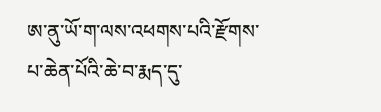ཨ་ནུ་ཡོ་ག་ལས་འཕགས་པའི་རྫོགས་པ་ཆེན་པོའི་ཆེ་བ་རྨད་དུ་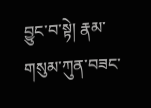བྱུང་བ་སྟེ། རྣམ་གསུམ་ཀུན་བཟང་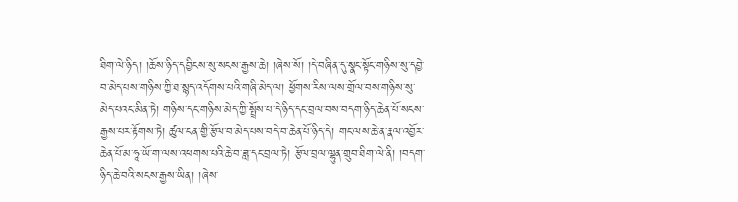ཐིག་ལེ་ཉིད། །ཆོས་ཉིད་དབྱིངས་སུ་སངས་རྒྱས་ཆེ། །ཞེས་སོ། །དེ་བཞིན་དུ་སྣང་སྟོང་གཉིས་སུ་དབྱེ་བ་མེད་པས་གཉིས་ཀྱི་ཐ་སྙད་འདོགས་པའི་གཞི་མེད་ལ། ཕྱོགས་རིས་ལས་གྲོལ་བས་གཉིས་སུ་མེད་པའང་མིན་ཏེ། གཉིས་དང་གཉིས་མེད་ཀྱི་སྤྲོས་པ་དེ་ཉིད་དང་བྲལ་བས་བདག་ཉིད་ཆེན་པོ་སངས་རྒྱས་པར་རྟོགས་ཏེ། ཚུལ་ངན་གྱི་རྩོལ་བ་མེད་པས་བདེ་བ་ཆེན་པོ་ཉིད་དེ། གང་ལས་ཆེ་ན་རྣལ་འབྱོར་ཆེན་པོ་མ་ཧཱ་ཡོ་ག་ལས་འཕགས་པའི་ཆེ་བ་ཟླ་དང་བྲལ་ཏེ། རྩོལ་བྲལ་ལྷུན་གྲུབ་ཐིག་ལེ་ནི། །བདག་ཉིད་ཆེ་བའི་སངས་རྒྱས་ཡིན། །ཞེས་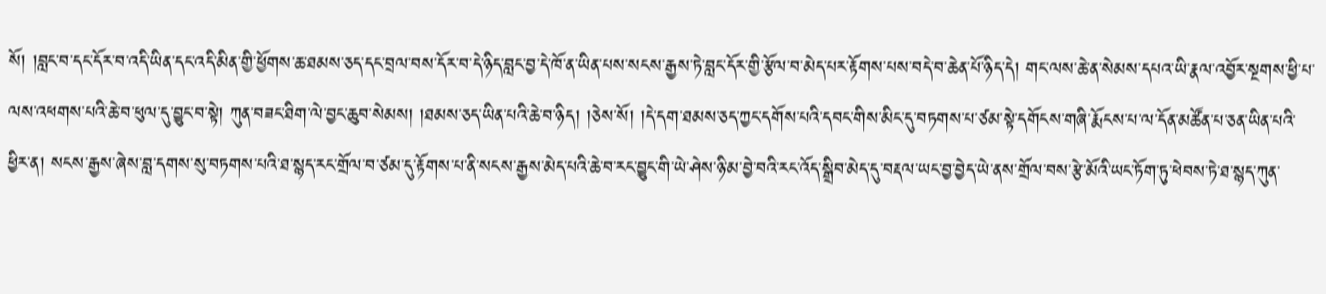སོ། །བླང་བ་དང་དོར་བ་འདི་ཡིན་དང་འདི་མིན་གྱི་ཕྱོགས་ཆ་ཐམས་ཅད་དང་བྲལ་བས་དོར་བ་དེ་ཉིད་བླང་བྱ་དེ་ཁོ་ན་ཡིན་པས་སངས་རྒྱས་ཏེ་བླང་དོར་གྱི་རྩོལ་བ་མེད་པར་རྟོགས་པས་བདེ་བ་ཆེན་པོ་ཉིད་དེ། གང་ལས་ཆེ་ན་སེམས་དཔའ་ཡི་རྣལ་འབྱོར་སྔགས་ཕྱི་པ་ལས་འཕགས་པའི་ཆེ་བ་ཕུལ་དུ་བྱུང་བ་སྟེ། ཀུན་བཟང་ཐིག་ལེ་བྱང་ཆུབ་སེམས། །ཐམས་ཅད་ཡིན་པའི་ཆེ་བ་ཉིད། །ཅེས་སོ། །དེ་དག་ཐམས་ཅད་ཀྱང་དགོས་པའི་དབང་གིས་མིང་དུ་བཏགས་པ་ཙམ་སྟེ་དགོངས་གཞི་རྨོངས་པ་ལ་དོན་མཚོན་པ་ཅན་ཡིན་པའི་ཕྱིར་ན། སངས་རྒྱས་ཞེས་བླ་དགས་སུ་བཏགས་པའི་ཐ་སྙད་རང་གྲོལ་བ་ཙམ་དུ་རྟོགས་པ་ནི་སངས་རྒྱས་མེད་པའི་ཆེ་བ་རང་བྱུང་གི་ཡེ་ཤེས་ཉི་མ་བྱེ་བའི་རང་འོད་སྒྲིབ་མེད་དུ་བརྡལ་ཡང་བྱ་བྱེད་ཡེ་ནས་གྲོལ་བས་རྩེ་མོའི་ཡང་ཏོག་ཏུ་ཕེབས་ཏེ་ཐ་སྙད་ཀུན་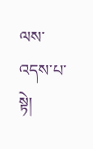ལས་འདས་པ་སྟེ།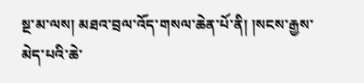སྔ་མ་ལས། མཐའ་བྲལ་འོད་གསལ་ཆེན་པོ་ནི། །སངས་རྒྱས་མེད་པའི་ཆེ་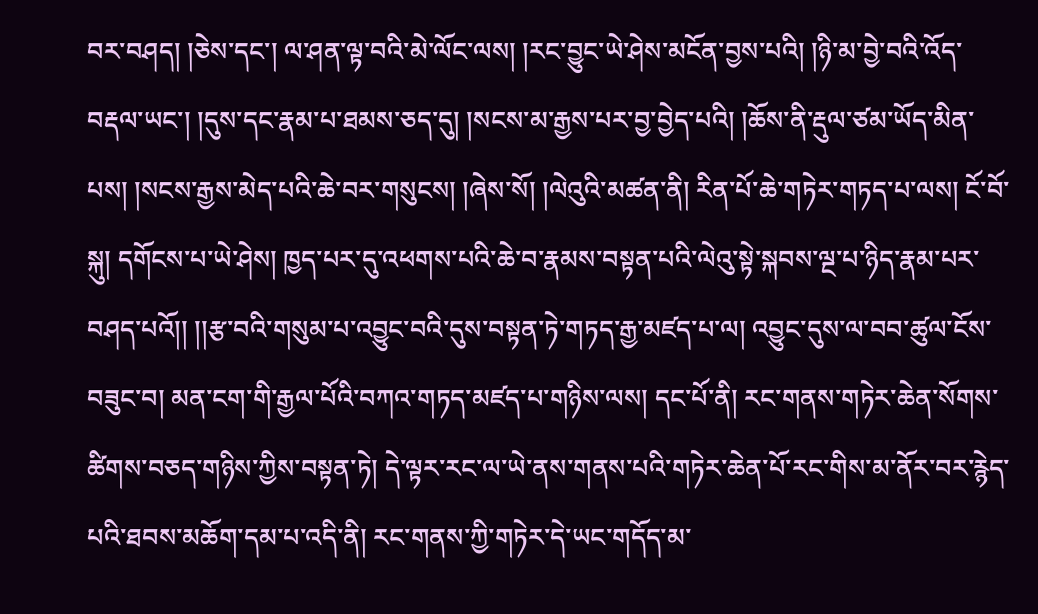བར་བཤད། །ཅེས་དང་། ལ་ཤན་ལྟ་བའི་མེ་ལོང་ལས། །རང་བྱུང་ཡེ་ཤེས་མངོན་བྱས་པའི། །ཉི་མ་བྱེ་བའི་འོད་བརྡལ་ཡང་། །དུས་དང་རྣམ་པ་ཐམས་ཅད་དུ། །སངས་མ་རྒྱས་པར་བྱ་བྱེད་པའི། །ཆོས་ནི་རྡུལ་ཙམ་ཡོད་མིན་པས། །སངས་རྒྱས་མེད་པའི་ཆེ་བར་གསུངས། །ཞེས་སོ། །ལེའུའི་མཚན་ནི། རིན་པོ་ཆེ་གཏེར་གཏད་པ་ལས། ངོ་བོ་སྐུ། དགོངས་པ་ཡེ་ཤེས། ཁྱད་པར་དུ་འཕགས་པའི་ཆེ་བ་རྣམས་བསྟན་པའི་ལེའུ་སྟེ་སྐབས་ལྔ་པ་ཉིད་རྣམ་པར་བཤད་པའོ།། །།རྩ་བའི་གསུམ་པ་འབྱུང་བའི་དུས་བསྟན་ཏེ་གཏད་རྒྱ་མཛད་པ་ལ། འབྱུང་དུས་ལ་བབ་ཚུལ་ངོས་བཟུང་བ། མན་ངག་གི་རྒྱལ་པོའི་བཀའ་གཏད་མཛད་པ་གཉིས་ལས། དང་པོ་ནི། རང་གནས་གཏེར་ཆེན་སོགས་ཚིགས་བཅད་གཉིས་ཀྱིས་བསྟན་ཏེ། དེ་ལྟར་རང་ལ་ཡེ་ནས་གནས་པའི་གཏེར་ཆེན་པོ་རང་གིས་མ་ནོར་བར་རྙེད་པའི་ཐབས་མཆོག་དམ་པ་འདི་ནི། རང་གནས་ཀྱི་གཏེར་དེ་ཡང་གདོད་མ་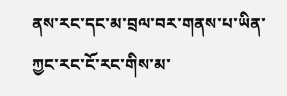ནས་རང་དང་མ་བྲལ་བར་གནས་པ་ཡིན་ཀྱང་རང་ངོ་རང་གིས་མ་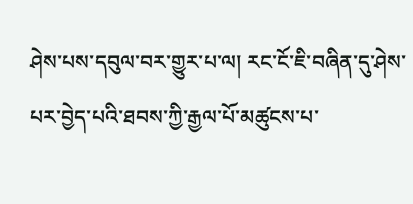ཤེས་པས་དབུལ་བར་གྱུར་པ་ལ། རང་ངོ་ཇི་བཞིན་དུ་ཤེས་པར་བྱེད་པའི་ཐབས་ཀྱི་རྒྱལ་པོ་མཚུངས་པ་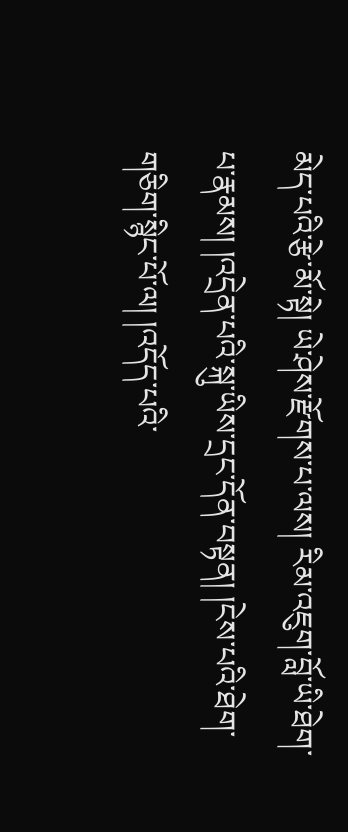མེད་པའི་རྩེ་མོ་སྟེ། ཡེ་ཤེས་རྫོགས་པ་ལས། རིམ་འཇུག་བློ་ཡི་ཐེག་པ་རྣམས། །འདྲེན་པའི་སྐུ་ཡིས་དྲང་དོན་བསྟན། །ངེས་པའི་ཐེག་གཅིག་སྙིང་པོ་ལ། །འདོད་པའི་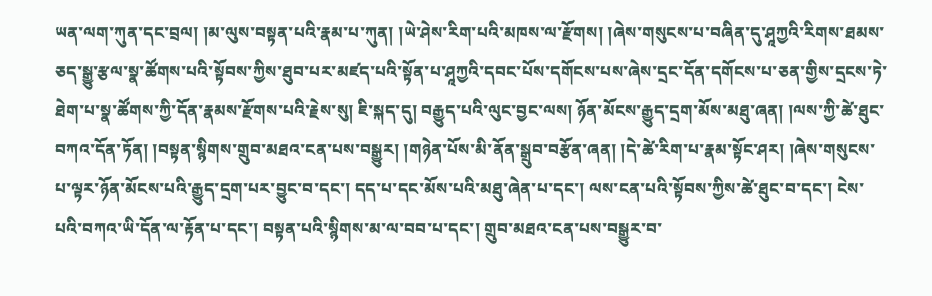ཡན་ལག་ཀུན་དང་བྲལ། །མ་ལུས་བསྟན་པའི་རྣམ་པ་ཀུན། །ཡེ་ཤེས་རིག་པའི་མཁས་ལ་རྫོགས། །ཞེས་གསུངས་པ་བཞིན་དུ་ཤཱཀྱའི་རིགས་ཐམས་ཅད་སྒྱུ་རྩལ་སྣ་ཚོགས་པའི་སྟོབས་ཀྱིས་ཐུབ་པར་མཛད་པའི་སྟོན་པ་ཤཱཀྱའི་དབང་པོས་དགོངས་པས་ཞེས་དྲང་དོན་དགོངས་པ་ཅན་གྱིས་དྲངས་ཏེ་ཐེག་པ་སྣ་ཚོགས་ཀྱི་དོན་རྣམས་རྫོགས་པའི་རྗེས་སུ། ཇི་སྐད་དུ། བརྒྱུད་པའི་ལུང་བྱང་ལས། ཉོན་མོངས་རྒྱུད་དྲག་མོས་མཐུ་ཞན། །ལས་ཀྱི་ཚེ་ཐུང་བཀའ་དོན་ཏོན། །བསྟན་སྙིགས་གྲུབ་མཐའ་ངན་པས་བསྒྱུར། །གཉེན་པོས་མི་ནོན་སྒྲུབ་བརྩོན་ཞན། །དེ་ཚེ་རིག་པ་རྣམ་སྟོང་ཤར། །ཞེས་གསུངས་པ་ལྟར་ཉོན་མོངས་པའི་རྒྱུད་དྲག་པར་བྱུང་བ་དང་། དད་པ་དང་མོས་པའི་མཐུ་ཞེན་པ་དང་། ལས་ངན་པའི་སྟོབས་ཀྱིས་ཚེ་ཐུང་བ་དང་། ངེས་པའི་བཀའ་ཡི་དོན་ལ་རྟོན་པ་དང་། བསྟན་པའི་སྙིགས་མ་ལ་བབ་པ་དང་། གྲུབ་མཐའ་ངན་པས་བསྒྱུར་བ་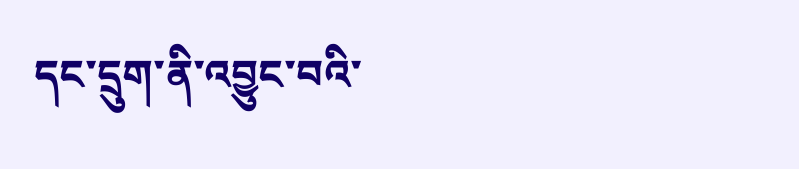དང་དྲུག་ནི་འབྱུང་བའི་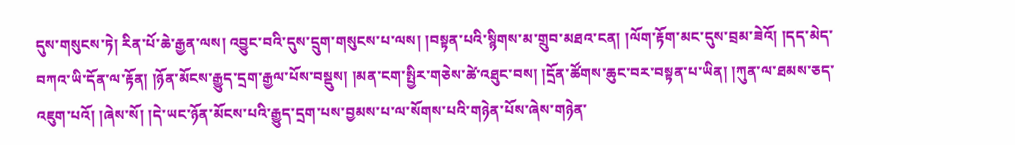དུས་གསུངས་ཏེ། རིན་པོ་ཆེ་རྒྱན་ལས། འབྱུང་བའི་དུས་དྲུག་གསུངས་པ་ལས། །བསྟན་པའི་སྙིགས་མ་གྲུབ་མཐའ་ངན། །ལོག་རྟོག་མང་དུས་བྲམ་ཟེའོ། །དད་མེད་བཀའ་ཡི་དོན་ལ་རྟོན། །ཉོན་མོངས་རྒྱུད་དྲག་རྒྱལ་པོས་བསྡུས། །མན་ངག་སྤྱིར་གཅེས་ཚེ་འཐུང་བས། །དྲོན་ཚོགས་ཆུང་བར་བསྟན་པ་ཡིན། །ཀུན་ལ་ཐམས་ཅད་འཇུག་པའོ། །ཞེས་སོ། །དེ་ཡང་ཉོན་མོངས་པའི་རྒྱུད་དྲག་པས་བྱམས་པ་ལ་སོགས་པའི་གཉེན་པོས་ཞེས་གཉེན་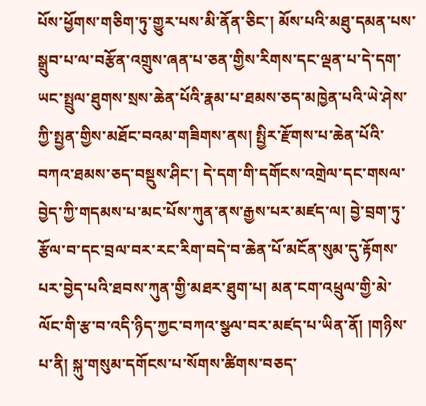པོས་ཕྱོགས་གཅིག་ཏུ་གྱུར་པས་མི་ནོན་ཅིང་། མོས་པའི་མཐུ་དམན་པས་སྒྲུབ་པ་ལ་བརྩོན་འགྲུས་ཞན་པ་ཅན་གྱིས་རིགས་དང་ལྡན་པ་དེ་དག་ཡང་སྤྲུལ་ཐུགས་སྲས་ཆེན་པོའི་རྣམ་པ་ཐམས་ཅད་མཁྱེན་པའི་ཡེ་ཤེས་ཀྱི་སྤྱན་གྱིས་མཐོང་བའམ་གཟིགས་ནས། སྤྱིར་རྫོགས་པ་ཆེན་པོའི་བཀའ་ཐམས་ཅད་བསྡུས་ཤིང་། དེ་དག་གི་དགོངས་འགྲེལ་དང་གསལ་བྱེད་ཀྱི་གདམས་པ་མང་པོས་ཀུན་ནས་རྒྱས་པར་མཛད་ལ། བྱེ་བྲག་ཏུ་རྩོལ་བ་དང་བྲལ་བར་རང་རིག་བདེ་བ་ཆེན་པོ་མངོན་སུམ་དུ་རྟོགས་པར་བྱེད་པའི་ཐབས་ཀུན་གྱི་མཐར་ཐུག་པ། མན་ངག་འཕྲུལ་གྱི་མེ་ལོང་གི་རྩ་བ་འདི་ཉིད་ཀྱང་བཀའ་སྩལ་བར་མཛད་པ་ཡིན་ནོ། །གཉིས་པ་ནི། སྐུ་གསུམ་དགོངས་པ་སོགས་ཚིགས་བཅད་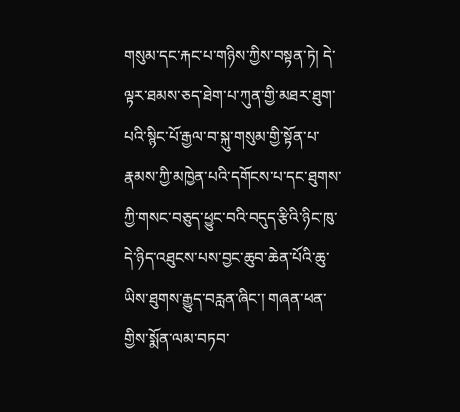གསུམ་དང་རྐང་པ་གཉིས་ཀྱིས་བསྟན་ཏེ། དེ་ལྟར་ཐམས་ཅད་ཐེག་པ་ཀུན་གྱི་མཐར་ཐུག་པའི་སྙིང་པོ་རྒྱལ་བ་སྐུ་གསུམ་གྱི་སྟོན་པ་རྣམས་ཀྱི་མཁྱེན་པའི་དགོངས་པ་དང་ཐུགས་ཀྱི་གསང་བཅུད་ཕྱུང་བའི་བདུད་རྩིའི་ཉིང་ཁུ་དེ་ཉིད་འཐུངས་པས་བྱང་ཆུབ་ཆེན་པོའི་ཆུ་ཡིས་ཐུགས་རྒྱུད་བརླན་ཞིང་། གཞན་ཕན་གྱིས་སྨོན་ལམ་བཏབ་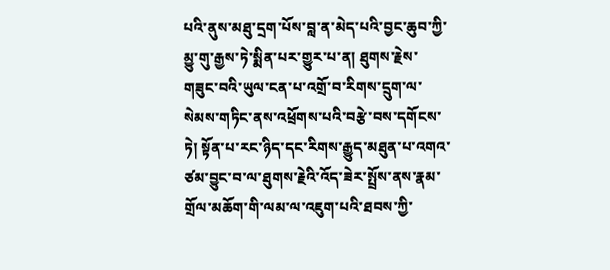པའི་ནུས་མཐུ་དྲག་པོས་བླ་ན་མེད་པའི་བྱང་ཆུབ་ཀྱི་མྱུ་གུ་རྒྱས་ཏེ་སྨིན་པར་གྱུར་པ་ན། ཐུགས་རྗེས་གཟུང་བའི་ཡུལ་ངན་པ་འགྲོ་བ་རིགས་དྲུག་ལ་སེམས་གཏིང་ནས་འཕྲོགས་པའི་བརྩེ་བས་དགོངས་ཏེ། སྟོན་པ་རང་ཉིད་དང་རིགས་རྒྱུད་མཐུན་པ་འགའ་ཙམ་བྱུང་བ་ལ་ཐུགས་རྗེའི་འོད་ཟེར་སྤྲོས་ནས་རྣམ་གྲོལ་མཆོག་གི་ལམ་ལ་འཇུག་པའི་ཐབས་ཀྱི་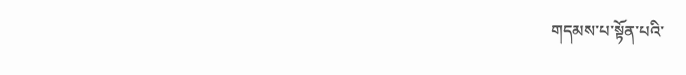གདམས་པ་སྟོན་པའི་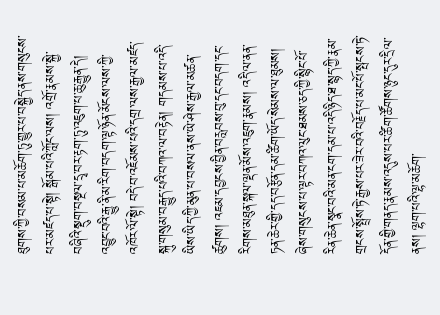ཐུགས་ཀྱི་བསམ་པ་མཆོག་ཏུ་གྱུར་པ་བསྐྱེད་ནས་གསུངས་པར་མཛད་པ་སྟེ། སྒོམ་པའི་ཀློང་ལས། འགྲོ་རྣམས་སྐྱེ་བཞིའི་སྡུག་བསྔལ་དྲྭ་བར་རྟག་ཏུ་འཇུག་པ་ཆུ་རྒྱུན་དེ། འབྱུང་བའི་རྒྱུ་ནི་མ་རིག་བདག་ལྟ་ཉོན་མོངས་ལས་ཀྱི་འཁོར་ལོ་སྟེ། བདེ་བ་འཇོམས་པའི་དགྲ་ལས་རྒྱལ་མཛད་སྐུ་གསུམ་བརྒྱུད་པའི་བཀའ་ལ་བརྟེན། གདམས་པ་འདི་ཡིས་ཡིད་ཀྱི་མུན་པ་བསལ་ནས་ཡེ་ཤེས་རྒྱལ་མཚན་ཚུགས། འཇམ་དབྱངས་བྱིན་བརླབས་བུ་དང་བདག་དང་རིགས་མཐུན་སྐལ་ལྡན་མོས་འཇུག་རྣམས། འདི་ལ་ནན་ཏན་ཆེར་གྱི་དད་བརྩོན་དམ་ཚིག་ཡོད་སེམས་ལ་ཐུམས། ཞེས་གསུངས་པ་ལྟར་བཀའ་ལུང་ཐམས་ཅད་ཀྱི་སྙིང་པོ་རིན་ཆེན་སྣང་བའི་མན་ངག་དམ་པ་འདི་ཉིད་ཐ་སྙད་ཀྱི་རྣམ་གྲངས་སྤྲོས་ཏེ་རྒྱས་པར་ཟེར་བའི་བརྗོད་པ་མང་པོ་སྤངས་ཏེ་དོན་གྱི་གནད་རྣམས་འདུས་པར་ཚིག་ཚོགས་ཉུང་དུར་དྲིལ་ནས། ལྷག་པའི་ལྷ་མཆོག་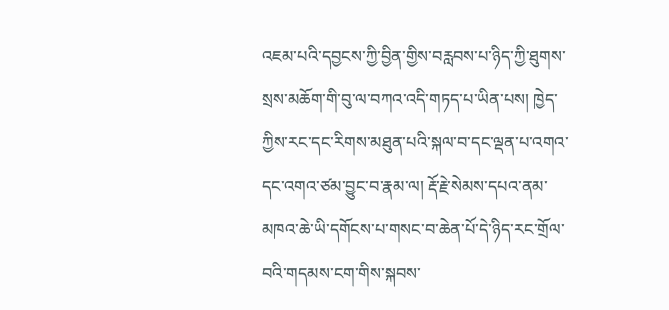འཇམ་པའི་དབྱངས་ཀྱི་བྱིན་གྱིས་བརླབས་པ་ཉིད་ཀྱི་ཐུགས་སྲས་མཆོག་གི་བུ་ལ་བཀའ་འདི་གཏད་པ་ཡིན་པས། ཁྱེད་ཀྱིས་རང་དང་རིགས་མཐུན་པའི་སྐལ་བ་དང་ལྡན་པ་འགའ་དང་འགའ་ཙམ་བྱུང་བ་རྣམ་ལ། རྡོ་རྗེ་སེམས་དཔའ་ནམ་མཁའ་ཆེ་ཡི་དགོངས་པ་གསང་བ་ཆེན་པོ་དེ་ཉིད་རང་གྲོལ་བའི་གདམས་ངག་གིས་སྐབས་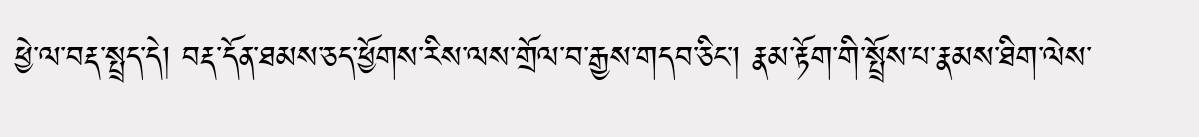ཕྱེ་ལ་བརྡ་སྤྲད་དེ། བརྡ་དོན་ཐམས་ཅད་ཕྱོགས་རིས་ལས་གྲོལ་བ་རྒྱས་གདབ་ཅིང་། རྣམ་རྟོག་གི་སྤྲོས་པ་རྣམས་ཐིག་ལེས་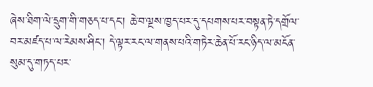ཞེས་ཐིག་ལེ་དྲུག་གི་གཅད་པ་དང་། ཆེ་བ་ལྔས་ཁྱད་པར་དུ་དཔགས་པར་བསྟན་ཏེ་དགྲོལ་བར་མཛད་པ་ལ་རེམས་ཤིང་། དེ་ལྟར་རང་ལ་གནས་པའི་གཏེར་ཆེན་པོ་རང་ཉིད་ལ་མངོན་སུམ་དུ་གཏད་པར་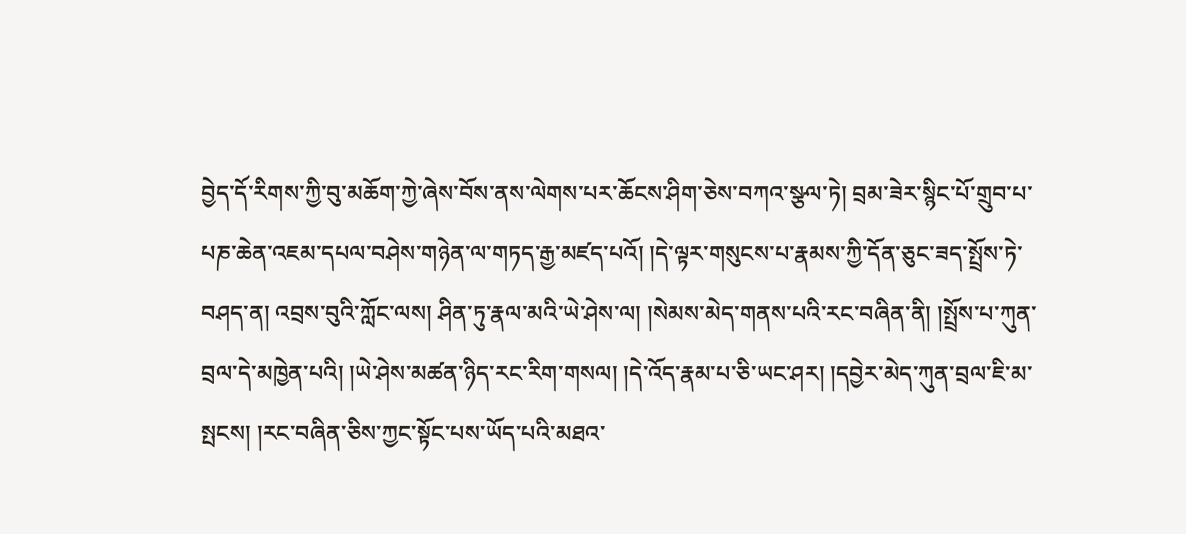བྱེད་དོ་རིགས་ཀྱི་བུ་མཆོག་ཀྱེ་ཞེས་བོས་ནས་ལེགས་པར་ཆོངས་ཤིག་ཅེས་བཀའ་སྩལ་ཏེ། བྲམ་ཟེར་སྙིང་པོ་གྲུབ་པ་པཎ་ཆེན་འཇམ་དཔལ་བཤེས་གཉེན་ལ་གཏད་རྒྱ་མཛད་པའོ། །དེ་ལྟར་གསུངས་པ་རྣམས་ཀྱི་དོན་ཅུང་ཟད་སྤྲོས་ཏེ་བཤད་ན། འབྲས་བུའི་ཀློང་ལས། ཤིན་ཏུ་རྣལ་མའི་ཡེ་ཤེས་ལ། །སེམས་མེད་གནས་པའི་རང་བཞིན་ནི། །སྤྲོས་པ་ཀུན་བྲལ་དེ་མཁྱེན་པའི། །ཡེ་ཤེས་མཚན་ཉིད་རང་རིག་གསལ། །དེ་འོད་རྣམ་པ་ཅི་ཡང་ཤར། །དབྱེར་མེད་ཀུན་བྲལ་ཇི་མ་སྤངས། །རང་བཞིན་ཅིས་ཀྱང་སྟོང་པས་ཡོད་པའི་མཐའ་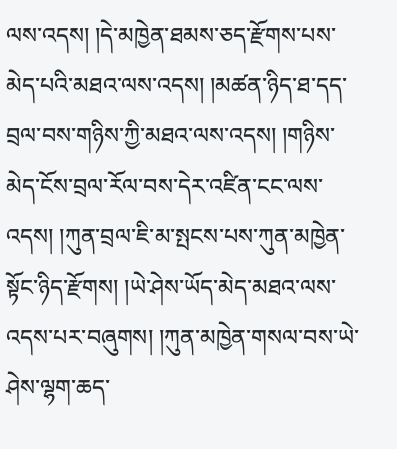ལས་འདས། །དེ་མཁྱེན་ཐམས་ཅད་རྫོགས་པས་མེད་པའི་མཐའ་ལས་འདས། །མཚན་ཉིད་ཐ་དད་བྲལ་བས་གཉིས་ཀྱི་མཐའ་ལས་འདས། །གཉིས་མེད་ངོས་བྲལ་རོལ་བས་དེར་འཛིན་ངང་ལས་འདས། །ཀུན་བྲལ་ཇི་མ་སྤངས་པས་ཀུན་མཁྱེན་སྟོང་ཉིད་རྫོགས། །ཡེ་ཤེས་ཡོད་མེད་མཐའ་ལས་འདས་པར་བཞུགས། །ཀུན་མཁྱེན་གསལ་བས་ཡེ་ཤེས་ལྷག་ཆད་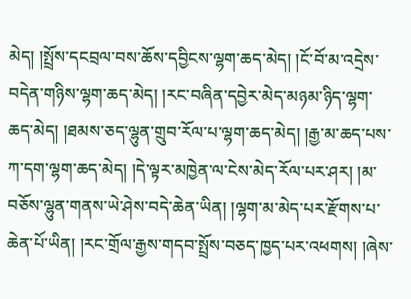མེད། །སྤྲོས་དངབྲལ་བས་ཆོས་དབྱིངས་ལྷག་ཆད་མེད། །ངོ་བོ་མ་འདྲེས་བདེན་གཉིས་ལྷག་ཆད་མེད། །རང་བཞིན་དབྱེར་མེད་མཉམ་ཉིད་ལྷག་ཆད་མེད། །ཐམས་ཅད་ལྷུན་གྲུབ་རོལ་པ་ལྷག་ཆད་མེད། །རྒྱ་མ་ཆད་པས་ཀ་དག་ལྷག་ཆད་མེད། །དེ་ལྟར་མཁྱེན་ལ་ངེས་མེད་རོལ་པར་ཤར། །མ་བཅོས་ལྷུན་གནས་ཡེ་ཤེས་བདེ་ཆེན་ཡིན། །ལྷག་མ་མེད་པར་རྫོགས་པ་ཆེན་པོ་ཡིན། །རང་གྲོལ་རྒྱས་གདབ་སྤྲོས་བཅད་ཁྱད་པར་འཕགས། །ཞེས་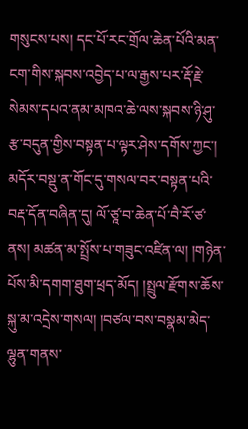གསུངས་པས། དང་པོ་རང་གྲོལ་ཆེན་པོའི་མན་ངག་གིས་སྐབས་འབྱེད་པ་ལ་རྒྱས་པར་རྡོ་རྗེ་སེམས་དཔའ་ནམ་མཁའ་ཆེ་ལས་སྐབས་ཉི་ཤུ་རྩ་བདུན་གྱིས་བསྟན་པ་ལྟར་ཤེས་དགོས་ཀྱང་། མདོར་བསྡུ་ན་གོང་དུ་གསལ་བར་བསྟན་པའི་བརྡ་དོན་བཞིན་དུ། ལོ་ཙཱ་བ་ཆེན་པོ་བཻ་རོ་ཙ་ནས། མཚན་མ་སྤྲོས་པ་གཟུང་འཛིན་ལ། །གཉེན་པོས་མི་དགག་ཐུག་ཕྲད་མོད། །སྤྲུལ་རྫོགས་ཆོས་སྐུ་མ་འདྲེས་གསལ། །བཙལ་བས་བསྣམ་མེད་ལྷུན་གནས་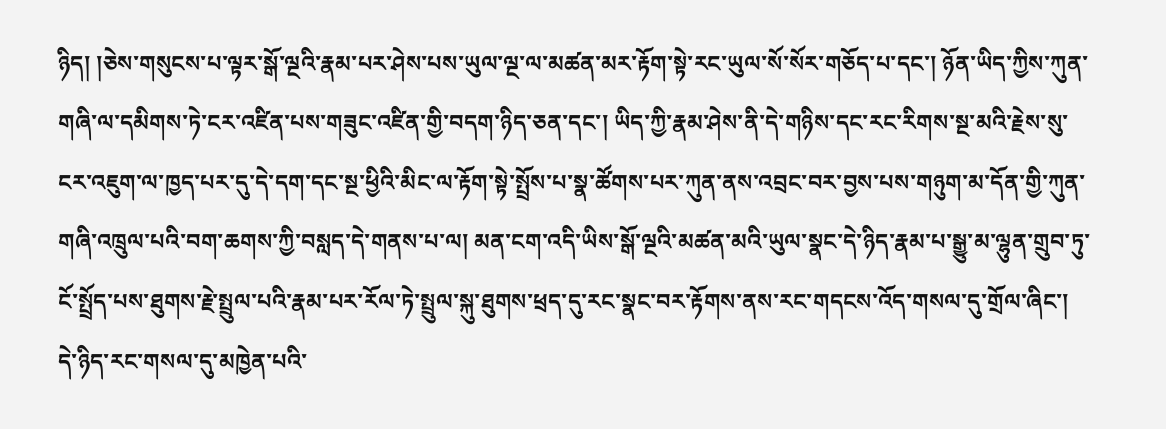ཉིད། །ཅེས་གསུངས་པ་ལྟར་སྒོ་ལྔའི་རྣམ་པར་ཤེས་པས་ཡུལ་ལྔ་ལ་མཚན་མར་རྟོག་སྟེ་རང་ཡུལ་སོ་སོར་གཅོད་པ་དང་། ཉོན་ཡིད་ཀྱིས་ཀུན་གཞི་ལ་དམིགས་ཏེ་ངར་འཛིན་པས་གཟུང་འཛིན་གྱི་བདག་ཉིད་ཅན་དང་། ཡིད་ཀྱི་རྣམ་ཤེས་ནི་དེ་གཉིས་དང་རང་རིགས་སྔ་མའི་རྗེས་སུ་ངར་འཇུག་ལ་ཁྱད་པར་དུ་དེ་དག་དང་སྔ་ཕྱིའི་མིང་ལ་རྟོག་སྟེ་སྤྲོས་པ་སྣ་ཚོགས་པར་ཀུན་ནས་འབྲང་བར་བྱས་པས་གཉུག་མ་དོན་གྱི་ཀུན་གཞི་འཁྲུལ་པའི་བག་ཆགས་ཀྱི་བསླད་དེ་གནས་པ་ལ། མན་ངག་འདི་ཡིས་སྒོ་ལྔའི་མཚན་མའི་ཡུལ་སྣང་དེ་ཉིད་རྣམ་པ་སྒྱུ་མ་ལྷུན་གྲུབ་ཏུ་ངོ་སྤྲོད་པས་ཐུགས་རྗེ་སྤྲུལ་པའི་རྣམ་པར་རོལ་ཏེ་སྤྲུལ་སྐུ་ཐུགས་ཕྲད་དུ་རང་སྣང་བར་རྟོགས་ནས་རང་གདངས་འོད་གསལ་དུ་གྲོལ་ཞིང་། དེ་ཉིད་རང་གསལ་དུ་མཁྱེན་པའི་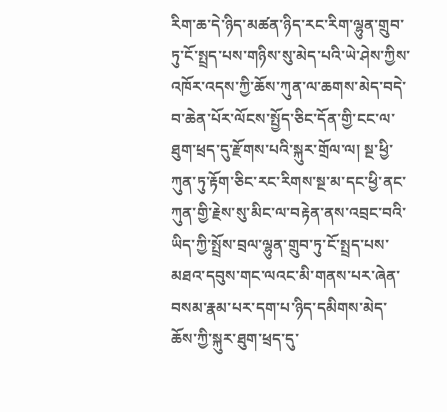རིག་ཆ་དེ་ཉིད་མཚན་ཉིད་རང་རིག་ལྷུན་གྲུབ་ཏུ་ངོ་སྤྲད་པས་གཉིས་སུ་མེད་པའི་ཡེ་ཤེས་ཀྱིས་འཁོར་འདས་ཀྱི་ཆོས་ཀུན་ལ་ཆགས་མེད་བདེ་བ་ཆེན་པོར་ལོངས་སྤྱོད་ཅིང་དོན་གྱི་ངང་ལ་ཐུག་ཕྲད་དུ་རྫོགས་པའི་སྐུར་གྲོལ་ལ། སྔ་ཕྱི་ཀུན་ཏུ་རྟོག་ཅིང་རང་རིགས་སྔ་མ་དང་ཕྱི་ནང་ཀུན་གྱི་རྗེས་སུ་མིང་ལ་བརྟེན་ནས་འབྲང་བའི་ཡིད་ཀྱི་སྤྲོས་བྲལ་ལྷུན་གྲུབ་ཏུ་ངོ་སྤྲད་པས་མཐའ་དབུས་གང་ལའང་མི་གནས་པར་ཞེན་བསམ་རྣམ་པར་དག་པ་ཉིད་དམིགས་མེད་ཆོས་ཀྱི་སྐུར་ཐུག་ཕྲད་དུ་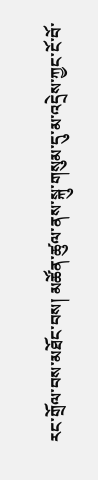རང་གྲོལ་བས་མཐོང་བས། མཚོན་ཚུལ་ནས་སྐུ་གསུམ་དུ་མ་འདྲེས་ཀྱང་ངོ་བོ་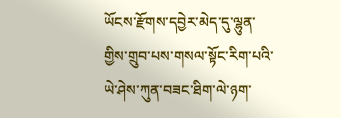ཡོངས་རྫོགས་དབྱེར་མེད་དུ་ལྷུན་གྱིས་གྲུབ་པས་གསལ་སྟོང་རིག་པའི་ཡེ་ཤེས་ཀུན་བཟང་ཐིག་ལེ་ཉག་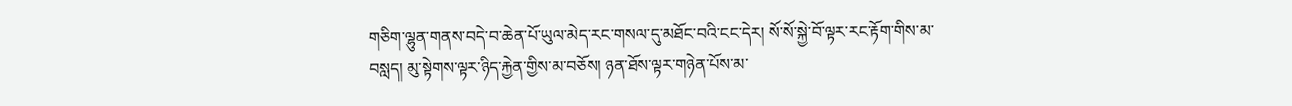གཅིག་ལྷུན་གནས་བདེ་བ་ཆེན་པོ་ཡུལ་མེད་རང་གསལ་དུ་མཐོང་བའི་ངང་དེར། སོ་སོ་སྐྱེ་བོ་ལྟར་རང་རྟོག་གིས་མ་བསླད། མུ་སྟེགས་ལྟར་ཉིད་རྐྱེན་གྱིས་མ་བཅོས། ཉན་ཐོས་ལྟར་གཉེན་པོས་མ་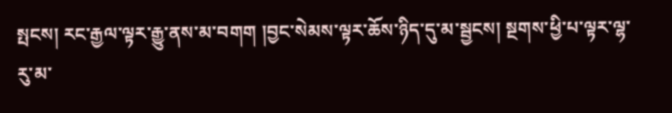སྤངས། རང་རྒྱལ་ལྟར་རྒྱུ་ནས་མ་བགག །བྱང་སེམས་ལྟར་ཆོས་ཉིད་དུ་མ་སྦྱངས། སྔགས་ཕྱི་པ་ལྟར་ལྷ་རུ་མ་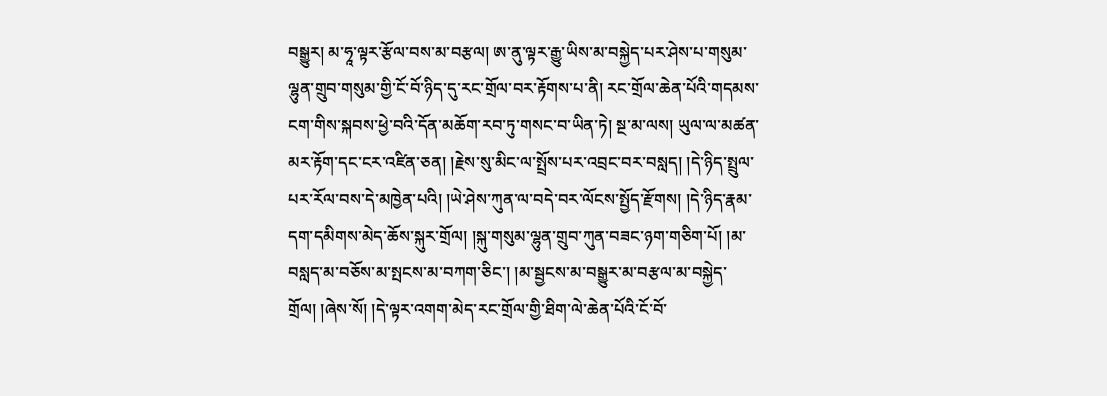བསྒྱུར། མ་ཧཱ་ལྟར་རྩོལ་བས་མ་བརྩལ། ཨ་ནུ་ལྟར་རྒྱུ་ཡིས་མ་བསྐྱེད་པར་ཤེས་པ་གསུམ་ལྷུན་གྲུབ་གསུམ་གྱི་ངོ་བོ་ཉིད་དུ་རང་གྲོལ་བར་རྟོགས་པ་ནི། རང་གྲོལ་ཆེན་པོའི་གདམས་ངག་གིས་སྐབས་ཕྱེ་བའི་དོན་མཆོག་རབ་ཏུ་གསང་བ་ཡིན་ཏེ། སྔ་མ་ལས། ཡུལ་ལ་མཚན་མར་རྟོག་དང་ངར་འཛིན་ཅན། །རྗེས་སུ་མིང་ལ་སྤྲོས་པར་འབྲང་བར་བསླད། །དེ་ཉིད་སྤྲུལ་པར་རོལ་བས་དེ་མཁྱེན་པའི། །ཡེ་ཤེས་ཀུན་ལ་བདེ་བར་ལོངས་སྤྱོད་རྫོགས། །དེ་ཉིད་རྣམ་དག་དམིགས་མེད་ཆོས་སྐུར་གྲོལ། །སྐུ་གསུམ་ལྷུན་གྲུབ་ཀུན་བཟང་ཉག་གཅིག་པོ། །མ་བསླད་མ་བཅོས་མ་སྤངས་མ་བཀག་ཅིང་། །མ་སྦྱངས་མ་བསྒྱུར་མ་བརྩལ་མ་བསྐྱེད་གྲོལ། །ཞེས་སོ། །དེ་ལྟར་འགག་མེད་རང་གྲོལ་གྱི་ཐིག་ལེ་ཆེན་པོའི་ངོ་བོ་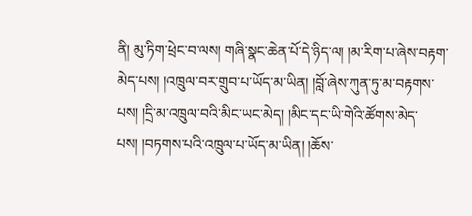ནི། མུ་ཏིག་ཕྲེང་བ་ལས། གཞི་སྣང་ཆེན་པོ་དེ་ཉིད་ལ། །མ་རིག་པ་ཞེས་བརྟག་མེད་པས། །འཁྲུལ་བར་གྲུབ་པ་ཡོད་མ་ཡིན། །བློ་ཞེས་ཀུན་ཏུ་མ་བརྟགས་པས། །དྲི་མ་འཁྲུལ་བའི་མིང་ཡང་མེད། །མིང་དང་ཡི་གེའི་ཚོགས་མེད་པས། །བཏགས་པའི་འཁྲུལ་པ་ཡོད་མ་ཡིན། །ཆོས་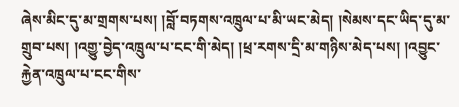ཞེས་མིང་དུ་མ་གྲགས་པས། །བློ་བཏགས་འཁྲུལ་པ་མི་ཡང་མེད། །སེམས་དང་ཡིད་དུ་མ་གྲུབ་པས། །འགྱུ་བྱེད་འཁྲུལ་པ་ངང་གི་མེད། །ཕྲ་རགས་དྲི་མ་གཉིས་མེད་པས། །འབྱུང་རྐྱེན་འཁྲུལ་པ་ངང་གིས་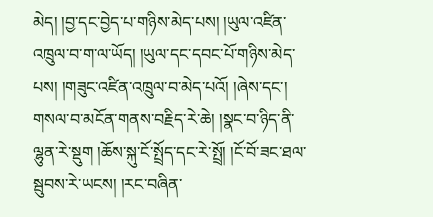མེད། །བྱ་དང་བྱེད་པ་གཉིས་མེད་པས། །ཡུལ་འཛིན་འཁྲུལ་བ་ག་ལ་ཡོད། །ཡུལ་དང་དབང་པོ་གཉིས་མེད་པས། །གཟུང་འཛིན་འཁྲུལ་བ་མེད་པའོ། །ཞེས་དང་། གསལ་བ་མངོན་གནས་བརྗིད་རེ་ཆེ། །སྣང་བ་ཉིད་ནི་ལྷུན་རེ་སྡུག །ཆོས་སྐུ་ངོ་སྤྲོད་དང་རེ་སྤྲོ། །ངོ་བོ་ཟང་ཐལ་སྦུབས་རེ་ཡངས། །རང་བཞིན་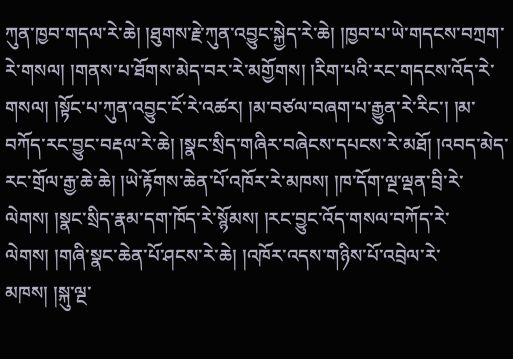ཀུན་ཁྱབ་གདལ་རེ་ཆེ། །ཐུགས་རྗེ་ཀུན་འབྱུང་སྐྱེད་རེ་ཆེ། །ཁྱབ་པ་ཡེ་གདངས་བཀྲག་རེ་གསལ། །གནས་པ་ཐོགས་མེད་བར་རེ་མགྱོགས། །རིག་པའི་རང་གདངས་འོད་རེ་གསལ། །སྟོང་པ་ཀུན་འབྱུང་ངོ་རེ་འཚར། །མ་བཙལ་བཞག་པ་རྒྱུན་རེ་རིང་། །མ་བཀོད་རང་བྱུང་བརྡལ་རེ་ཆེ། །སྣང་སྲིད་གཞིར་བཞེངས་དཔངས་རེ་མཐོ། །འབད་མེད་རང་གྲོལ་རྒྱ་ཆེ་ཆེ། །ཡེ་རྟོགས་ཆེན་པོ་འཁོར་རེ་མཁས། །ཁ་དོག་ལྔ་ལྡན་བྲི་རེ་ལེགས། །སྣང་སྲིད་རྣམ་དག་ཁོད་རེ་སྙོམས། །རང་བྱུང་འོད་གསལ་བཀོད་རེ་ལེགས། །གཞི་སྣང་ཆེན་པོ་ཤངས་རེ་ཆེ། །འཁོར་འདས་གཉིས་པོ་འབྲེལ་རེ་མཁས། །སྐུ་ལྔ་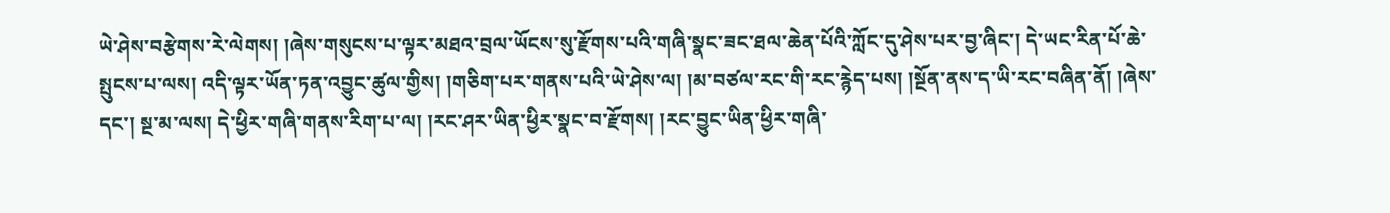ཡེ་ཤེས་བརྩེགས་རེ་ལེགས། །ཞེས་གསུངས་པ་ལྟར་མཐའ་བྲལ་ཡོངས་སུ་རྫོགས་པའི་གཞི་སྣང་ཟང་ཐལ་ཆེན་པོའི་ཀློང་དུ་ཤེས་པར་བྱ་ཞིང་། དེ་ཡང་རིན་པོ་ཆེ་སྤུངས་པ་ལས། འདི་ལྟར་ཡོན་ཏན་འབྱུང་ཚུལ་གྱིས། །གཅིག་པར་གནས་པའི་ཡེ་ཤེས་ལ། །མ་བཙལ་རང་གི་རང་རྙེད་པས། །སྔོན་ནས་ད་ཡི་རང་བཞིན་ནོ། །ཞེས་དང་། སྔ་མ་ལས། དེ་ཕྱིར་གཞི་གནས་རིག་པ་ལ། །རང་ཤར་ཡིན་ཕྱིར་སྣང་བ་རྫོགས། །རང་བྱུང་ཡིན་ཕྱིར་གཞི་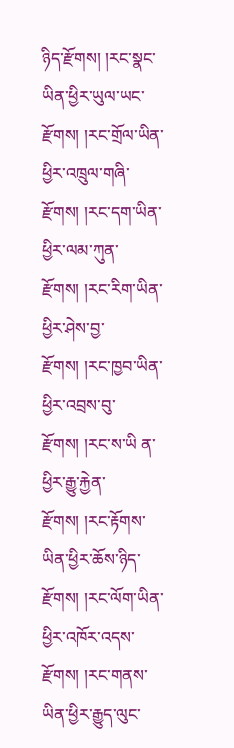ཉིད་རྫོགས། །རང་སྣང་ཡིན་ཕྱིར་ཡུལ་ཡང་རྫོགས། །རང་གྲོལ་ཡིན་ཕྱིར་འཁྲུལ་གཞི་རྫོགས། །རང་དག་ཡིན་ཕྱིར་ལམ་ཀུན་རྫོགས། །རང་རིག་ཡིན་ཕྱིར་ཤེས་བྱ་རྫོགས། །རང་ཁྱབ་ཡིན་ཕྱིར་འབྲས་བུ་རྫོགས། །རང་ས་ཡི ན་ཕྱིར་རྒྱུ་རྐྱེན་རྫོགས། །རང་རྟོགས་ཡིན་ཕྱིར་ཆོས་ཉིད་རྫོགས། །རང་ལོག་ཡིན་ཕྱིར་འཁོར་འདས་རྫོགས། །རང་གནས་ཡིན་ཕྱིར་རྒྱུད་ལུང་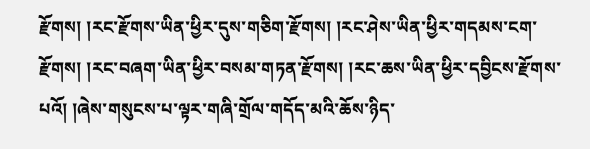རྫོགས། །རང་རྫོགས་ཡིན་ཕྱིར་དུས་གཅིག་རྫོགས། །རང་ཤེས་ཡིན་ཕྱིར་གདམས་ངག་རྫོགས། །རང་བཞག་ཡིན་ཕྱིར་བསམ་གཏན་རྫོགས། །རང་ཆས་ཡིན་ཕྱིར་དབྱིངས་རྫོགས་པའོ། །ཞེས་གསུངས་པ་ལྟར་གཞི་གྲོལ་གདོད་མའི་ཆོས་ཉིད་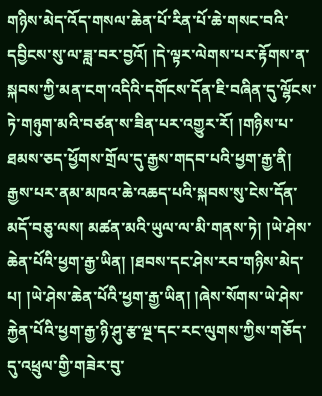གཉིས་མེད་འོད་གསལ་ཆེན་པོ་རིན་པོ་ཆེ་གསང་བའི་དབྱིངས་སུ་ལ་ཟླ་བར་བྱའོ། །དེ་ལྟར་ལེགས་པར་རྟོགས་ན་སྐབས་ཀྱི་མན་ངག་འདིའི་དགོངས་དོན་ཇི་བཞིན་དུ་ལྷོངས་ཏེ་གཉུག་མའི་བཙན་ས་ཟིན་པར་འགྱུར་རོ། །གཉིས་པ་ཐམས་ཅད་ཕྱོགས་གྲོལ་དུ་རྒྱས་གདབ་པའི་ཕྱག་རྒྱ་ནི། རྒྱས་པར་ནམ་མཁའ་ཆེ་འཆད་པའི་སྐབས་སུ་ངེས་དོན་མདོ་བཅུ་ལས། མཚན་མའི་ཡུལ་ལ་མི་གནས་ཏེ། །ཡེ་ཤེས་ཆེན་པོའི་ཕྱག་རྒྱ་ཡིན། །ཐབས་དང་ཤེས་རབ་གཉིས་མེད་པ། །ཡེ་ཤེས་ཆེན་པོའི་ཕྱག་རྒྱ་ཡིན། །ཞེས་སོགས་ཡེ་ཤེས་རྐྱེན་པོའི་ཕྱག་རྒྱ་ཉི་ཤུ་རྩ་ལྔ་དང་རང་ལུགས་ཀྱིས་གཅོད་དུ་འཕྲུལ་གྱི་གཟེར་བུ་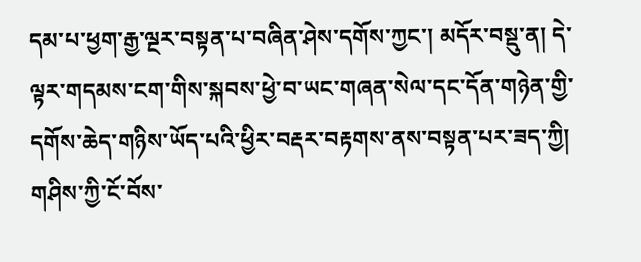དམ་པ་ཕྱག་རྒྱ་ལྔར་བསྟན་པ་བཞིན་ཤེས་དགོས་ཀྱང་། མདོར་བསྡུ་ན། དེ་ལྟར་གདམས་ངག་གིས་སྐབས་ཕྱེ་བ་ཡང་གཞན་སེལ་དང་དོན་གཉེན་གྱི་དགོས་ཆེད་གཉིས་ཡོད་པའི་ཕྱིར་བརྡར་བརྟགས་ནས་བསྟན་པར་ཟད་ཀྱི། གཤིས་ཀྱི་ངོ་བོས་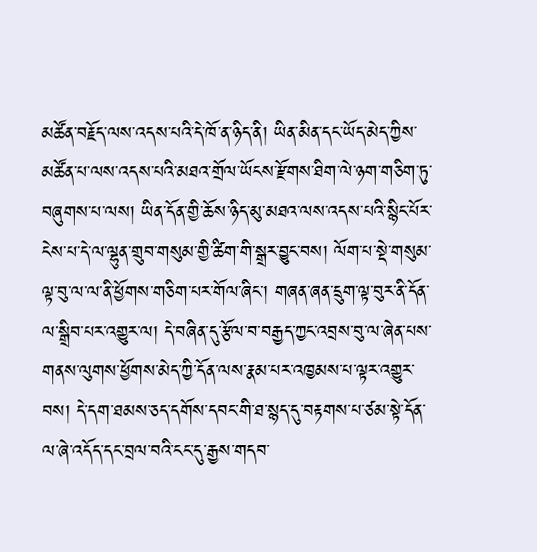མཚོན་བརྗོད་ལས་འདས་པའི་དེ་ཁོ་ན་ཉིད་ནི། ཡིན་མིན་དང་ཡོད་མེད་ཀྱིས་མཚོན་པ་ལས་འདས་པའི་མཐའ་གྲོལ་ཡོངས་རྫོགས་ཐིག་ལེ་ཉག་གཅིག་ཏུ་བཞུགས་པ་ལས། ཡིན་དོན་གྱི་ཆོས་ཉིད་མུ་མཐའ་ལས་འདས་པའི་སྙིང་པོར་ངེས་པ་དེ་ལ་ལྷུན་གྲུབ་གསུམ་གྱི་ཚིག་གི་སྒྲར་བྱུང་བས། ལོག་པ་སྡེ་གསུམ་ལྟ་བུ་ལ་ལ་ནི་ཕྱོགས་གཅིག་པར་གོལ་ཞིང་། གཞན་ཞན་དྲུག་ལྟ་བུར་ནི་དོན་ལ་སྒྲིབ་པར་འགྱུར་ལ། དེ་བཞིན་དུ་རྩོལ་བ་བརྒྱད་ཀྱང་འབྲས་བུ་ལ་ཞེན་པས་གནས་ལུགས་ཕྱོགས་མེད་ཀྱི་དོན་ལས་རྣམ་པར་འཁྱམས་པ་ལྟར་འགྱུར་བས། དེ་དག་ཐམས་ཅད་དགོས་དབང་གི་ཐ་སྙད་དུ་བརྟགས་པ་ཙམ་སྟེ་དོན་ལ་ཞེ་འདོད་དང་བྲལ་བའི་ངང་དུ་རྒྱས་གདབ་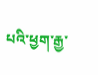པའི་ཕྱག་རྒྱ་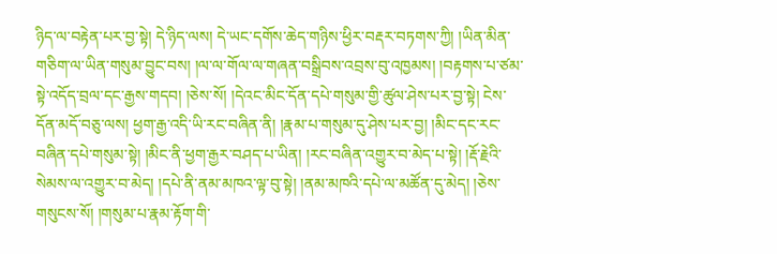ཉིད་ལ་བརྟེན་པར་བྱ་སྟེ། དེ་ཉིད་ལས། དེ་ཡང་དགོས་ཆེད་གཉིས་ཕྱིར་བརྡར་བཏགས་ཀྱི། །ཡིན་མིན་གཅིག་ལ་ཡིན་གསུམ་བྱུང་བས། །ལ་ལ་གོལ་ལ་གཞན་བསྒྲིབས་འབྲས་བུ་འཁྱམས། །བརྟགས་པ་ཙམ་སྟེ་འདོད་བྲལ་དང་རྒྱས་གདབ། །ཅེས་སོ། །དེའང་མིང་དོན་དཔེ་གསུམ་གྱི་ཚུལ་ཤེས་པར་བྱ་སྟེ། ངེས་དོན་མདོ་བཅུ་ལས། ཕྱག་རྒྱ་འདི་ཡི་རང་བཞིན་ནི། །རྣམ་པ་གསུམ་དུ་ཤེས་པར་བྱ། །མིང་དང་རང་བཞིན་དཔེ་གསུམ་སྟེ། །མིང་ནི་ཕྱག་རྒྱར་བཤད་པ་ཡིན། །རང་བཞིན་འགྱུར་བ་མེད་པ་སྟེ། །རྡོ་རྗེའི་སེམས་ལ་འགྱུར་བ་མེད། །དཔེ་ནི་ནམ་མཁའ་ལྟ་བུ་སྟེ། །ནམ་མཁའི་དཔེ་ལ་མཚོན་དུ་མེད། །ཅེས་གསུངས་སོ། །གསུམ་པ་རྣམ་རྟོག་གི་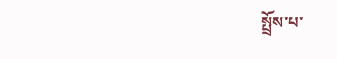སྤྲོས་པ་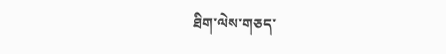ཐིག་ལེས་གཅད་